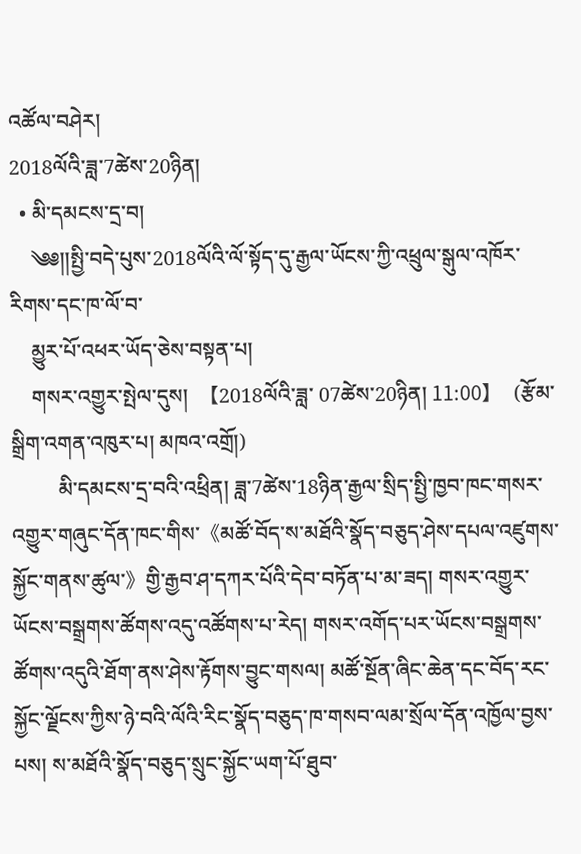འཚོལ་བཤེར།
2018ལོའི་ཟླ་7ཚེས་20ཉིན།
  • མི་དམངས་དྲ་བ།
    ༄༅།།སྤྱི་བདེ་པུས་2018ལོའི་ལོ་སྟོད་དུ་རྒྱལ་ཡོངས་ཀྱི་འཕྲུལ་སྒུལ་འཁོར་རིགས་དང་ཁ་ལོ་བ་
    མྱུར་པོ་འཕར་ཡོད་ཅེས་བསྟན་པ།
    གསར་འགྱུར་སྤེལ་དུས།  【2018ལོའི་ཟླ་ 07ཚེས་20ཉིན། 11:00】   (རྩོམ་སྒྲིག་འགན་འཁུར་པ། མཁའ་འགྲོ།)
         མི་དམངས་དྲ་བའི་འཕྲིན། ཟླ་7ཚེས་18ཉིན་རྒྱལ་སྲིད་སྤྱི་ཁྱབ་ཁང་གསར་འགྱུར་གཞུང་དོན་ཁང་གིས་《མཚོ་བོད་ས་མཐོའི་སྣོད་བཅུད་ཤེས་དཔལ་འཛུགས་སྐྱོང་གནས་ཚུལ་》གྱི་རྒྱབ་ཤ་དཀར་པོའི་དེབ་བཏོན་པ་མ་ཟད། གསར་འགྱུར་ཡོངས་བསྒྲགས་ཚོགས་འདུ་འཚོགས་པ་རེད། གསར་འགོད་པར་ཡོངས་བསྒྲགས་ཚོགས་འདུའི་ཐོག་ནས་ཤེས་རྟོགས་བྱུང་གསལ། མཚོ་སྔོན་ཞིང་ཆེན་དང་བོད་རང་སྐྱོང་ལྗོངས་ཀྱིས་ཉེ་བའི་ལོའི་རིང་སྣོད་བཅུད་ཁ་གསབ་ལམ་སྲོལ་དོན་འཁྱོལ་བྱས་པས། ས་མཐོའི་སྣོད་བཅུད་སྲུང་སྐྱོང་ཡག་པོ་ཐུབ་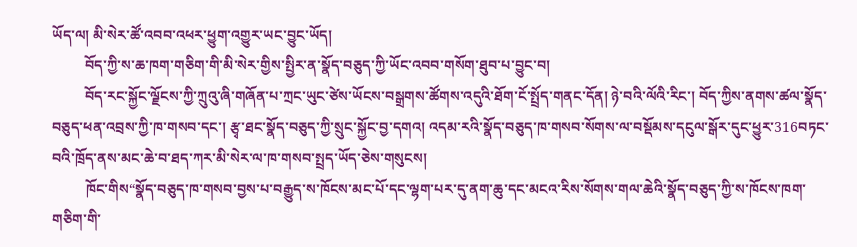ཡོད་ལ། མི་སེར་ཚོ་འབབ་འཕར་ཕྱུག་འགྱུར་ཡང་བྱུང་ཡོད།
         བོད་ཀྱི་ས་ཆ་ཁག་གཅིག་གི་མི་སེར་གྱིས་སྤྱིར་ན་སྣོད་བཅུད་ཀྱི་ཡོང་འབབ་གསོག་ཐུབ་པ་བྱུང་བ།
         བོད་རང་སྐྱོང་ལྗོངས་ཀྱི་ཀྲུའུ་ཞི་གཞོན་པ་ཀྲང་ཡུང་ཙེས་ཡོངས་བསྒྲགས་ཚོགས་འདུའི་ཐོག་ངོ་སྤྲོད་གནང་དོན། ཉེ་བའི་ལོའི་རིང་། བོད་ཀྱིས་ནགས་ཚལ་སྣོད་བཅུད་ཕན་འབྲས་ཀྱི་ཁ་གསབ་དང་། རྩྭ་ཐང་སྣོད་བཅུད་ཀྱི་སྲུང་སྐྱོང་བྱ་དགའ། འདམ་རའི་སྣོད་བཅུད་ཁ་གསབ་སོགས་ལ་བསྡོམས་དངུལ་སྒོར་དུང་ཕྱུར་316བཏང་བའི་ཁྲོད་ནས་མང་ཆེ་བ་ཐད་ཀར་མི་སེར་ལ་ཁ་གསབ་སྤྲད་ཡོད་ཅེས་གསུངས།
         ཁོང་གིས“སྣོད་བཅུད་ཁ་གསབ་བྱས་པ་བརྒྱུད་ས་ཁོངས་མང་པོ་དང་ལྷག་པར་དུ་ནག་ཆུ་དང་མངའ་རིས་སོགས་གལ་ཆེའི་སྣོད་བཅུད་ཀྱི་ས་ཁོངས་ཁག་གཅིག་གི་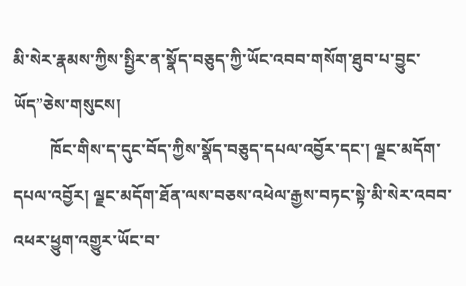མི་སེར་རྣམས་ཀྱིས་སྤྱིར་ན་སྣོད་བཅུད་ཀྱི་ཡོང་འབབ་གསོག་ཐུབ་པ་བྱུང་ཡོད”ཅེས་གསུངས།
         ཁོང་གིས་ད་དུང་བོད་ཀྱིས་སྣོད་བཅུད་དཔལ་འབྱོར་དང་། ལྗང་མདོག་དཔལ་འབྱོར། ལྗང་མདོག་ཐོན་ལས་བཅས་འཕེལ་རྒྱས་བཏང་སྟེ་མི་སེར་འབབ་འཕར་ཕྱུག་འགྱུར་ཡོང་བ་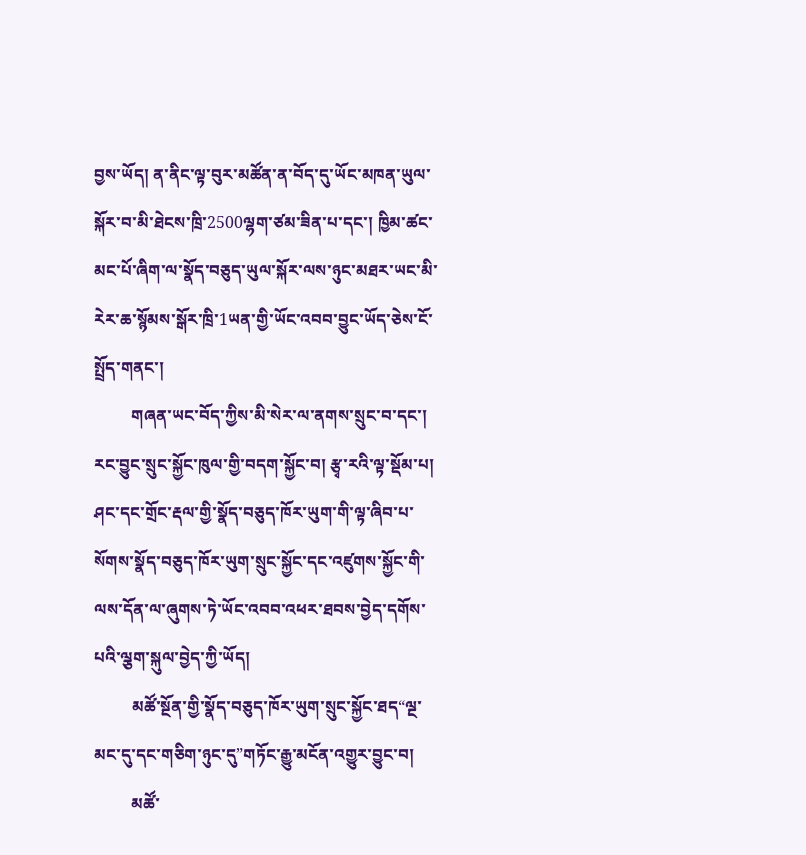བྱས་ཡོད། ན་ནིང་ལྟ་བུར་མཚོན་ན་བོད་དུ་ཡོང་མཁན་ཡུལ་སྐོར་བ་མི་ཐེངས་ཁྲི་2500ལྷག་ཙམ་ཟིན་པ་དང་། ཁྱིམ་ཚང་མང་པོ་ཞིག་ལ་སྣོད་བཅུད་ཡུལ་སྐོར་ལས་ཉུང་མཐར་ཡང་མི་རེར་ཆ་སྙོམས་སྒོར་ཁྲི་1ཡན་གྱི་ཡོང་འབབ་བྱུང་ཡོད་ཅེས་ངོ་སྤྲོད་གནང་།
         གཞན་ཡང་བོད་ཀྱིས་མི་སེར་ལ་ནགས་སྲུང་བ་དང་། རང་བྱུང་སྲུང་སྐྱོང་ཁུལ་གྱི་བདག་སྐྱོང་བ། རྩྭ་རའི་ལྟ་སྡོམ་པ། ཤང་དང་གྲོང་རྡལ་གྱི་སྣོད་བཅུད་ཁོར་ཡུག་གི་ལྟ་ཞིབ་པ་སོགས་སྣོད་བཅུད་ཁོར་ཡུག་སྲུང་སྐྱོང་དང་འཛུགས་སྐྱོང་གི་ལས་དོན་ལ་ཞུགས་ཏེ་ཡོང་འབབ་འཕར་ཐབས་བྱེད་དགོས་པའི་ལྕག་སྐུལ་བྱེད་ཀྱི་ཡོད།
         མཚོ་སྔོན་གྱི་སྣོད་བཅུད་ཁོར་ཡུག་སྲུང་སྐྱོང་ཐད“ལྔ་མང་དུ་དང་གཅིག་ཉུང་དུ”གཏོང་རྒྱུ་མངོན་འགྱུར་བྱུང་བ།
         མཚོ་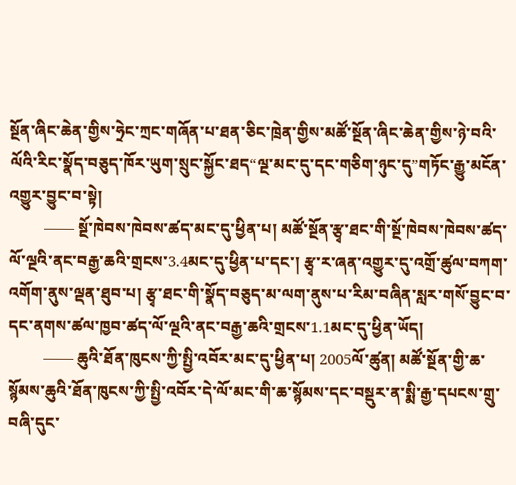སྔོན་ཞིང་ཆེན་གྱིས་ཧྲེང་ཀྲང་གཞོན་པ་ཐན་ཅིང་ཁྲེན་གྱིས་མཚོ་སྔོན་ཞིང་ཆེན་གྱིས་ཉེ་བའི་ལོའི་རིང་སྣོད་བཅུད་ཁོར་ཡུག་སྲུང་སྐྱོང་ཐད“ལྔ་མང་དུ་དང་གཅིག་ཉུང་དུ”གཏོང་རྒྱུ་མངོན་འགྱུར་བྱུང་བ་སྟེ།
         —— སྔོ་ཁེབས་ཁེབས་ཚད་མང་དུ་ཕྱིན་པ། མཚོ་སྔོན་རྩྭ་ཐང་གི་སྔོ་ཁེབས་ཁེབས་ཚད་ལོ་ལྔའི་ནང་བརྒྱ་ཆའི་གྲངས་3.4མང་དུ་ཕྱིན་པ་དང་། རྩྭ་ར་ཞན་འགྱུར་དུ་འགྲོ་ཚུལ་བཀག་འགོག་ནུས་ལྡན་ཐུབ་པ། རྩྭ་ཐང་གི་སྣོད་བཅུད་མ་ལག་ནུས་པ་རིམ་བཞིན་སླར་གསོ་བྱུང་བ་དང་ནགས་ཚལ་ཁྱབ་ཚད་ལོ་ལྔའི་ནང་བརྒྱ་ཆའི་གྲངས་1.1མང་དུ་ཕྱིན་ཡོད།
         —— ཆུའི་ཐོན་ཁུངས་ཀྱི་སྤྱི་འབོར་མང་དུ་ཕྱིན་པ། 2005ལོ་ཚུན། མཚོ་སྔོན་གྱི་ཆ་སྙོམས་ཆུའི་ཐོན་ཁུངས་ཀྱི་སྤྱི་འབོར་དེ་ལོ་མང་གི་ཆ་སྙོམས་དང་བསྡུར་ན་སྨི་རྒྱ་དཔངས་གྲུ་བཞི་དུང་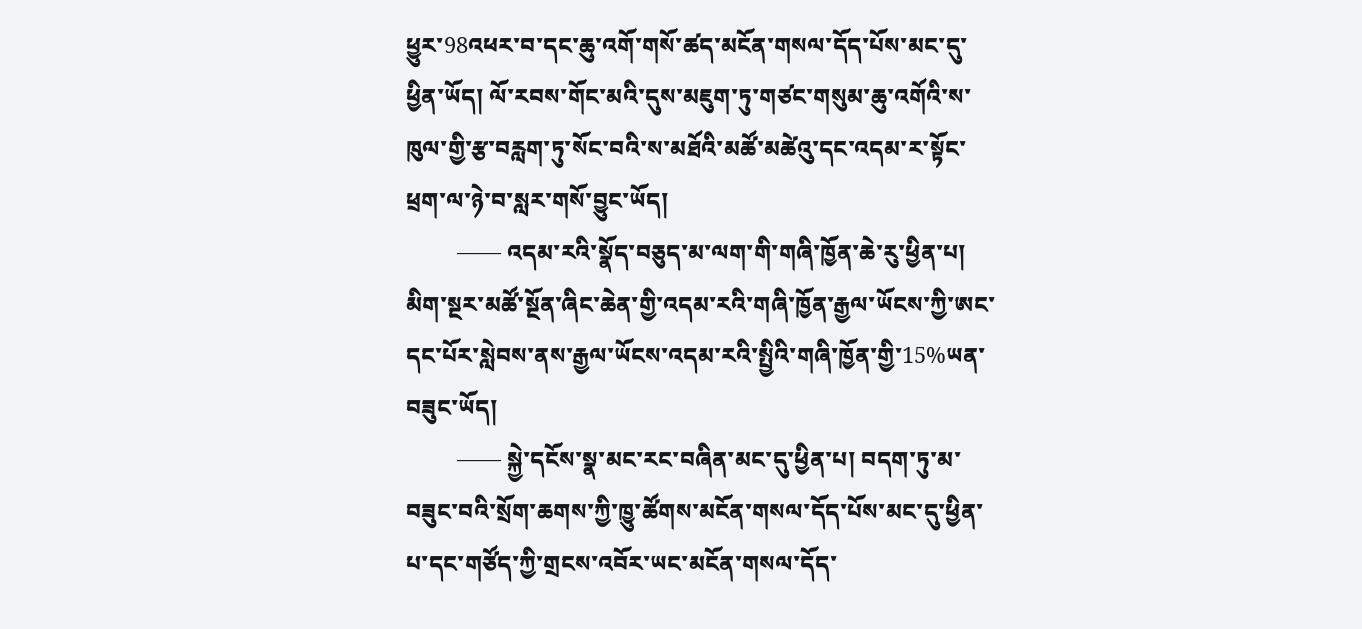ཕྱུར་98འཕར་བ་དང་ཆུ་འགོ་གསོ་ཚད་མངོན་གསལ་དོད་པོས་མང་དུ་ཕྱིན་ཡོད། ལོ་རབས་གོང་མའི་དུས་མཇུག་ཏུ་གཙང་གསུམ་ཆུ་འགོའི་ས་ཁུལ་གྱི་རྩ་བརླག་ཏུ་སོང་བའི་ས་མཐོའི་མཚོ་མཚེའུ་དང་འདམ་ར་སྟོང་ཕྲག་ལ་ཉེ་བ་སླར་གསོ་བྱུང་ཡོད།
         —— འདམ་རའི་སྣོད་བཅུད་མ་ལག་གི་གཞི་ཁྱོན་ཆེ་རུ་ཕྱིན་པ། མིག་སྔར་མཚོ་སྔོན་ཞིང་ཆེན་གྱི་འདམ་རའི་གཞི་ཁྱོན་རྒྱལ་ཡོངས་ཀྱི་ཨང་དང་པོར་སླེབས་ནས་རྒྱལ་ཡོངས་འདམ་རའི་སྤྱིའི་གཞི་ཁྱོན་གྱི་15%ཡན་བཟུང་ཡོད།
         —— སྐྱེ་དངོས་སྣ་མང་རང་བཞིན་མང་དུ་ཕྱིན་པ། བདག་ཏུ་མ་བཟུང་བའི་སྲོག་ཆགས་ཀྱི་ཁྱུ་ཚོགས་མངོན་གསལ་དོད་པོས་མང་དུ་ཕྱིན་པ་དང་གཙོད་ཀྱི་གྲངས་འབོར་ཡང་མངོན་གསལ་དོད་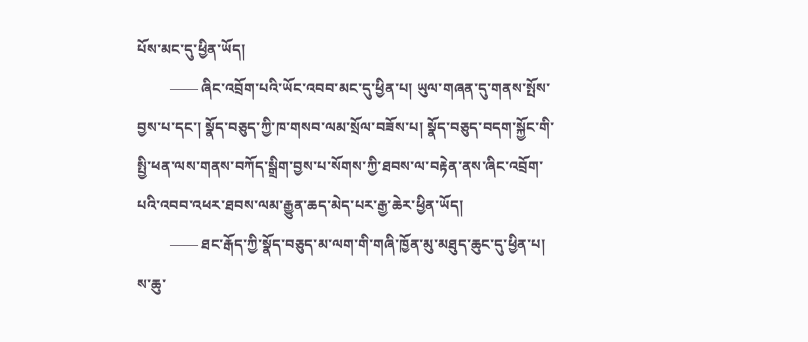པོས་མང་དུ་ཕྱིན་ཡོད།
         —— ཞིང་འབྲོག་པའི་ཡོང་འབབ་མང་དུ་ཕྱིན་པ། ཡུལ་གཞན་དུ་གནས་སྤོས་བྱས་པ་དང་། སྣོད་བཅུད་ཀྱི་ཁ་གསབ་ལམ་སྲོལ་བཟོས་པ། སྣོད་བཅུད་བདག་སྐྱོང་གི་སྤྱི་ཕན་ལས་གནས་བཀོད་སྒྲིག་བྱས་པ་སོགས་ཀྱི་ཐབས་ལ་བརྟེན་ནས་ཞིང་འབྲོག་པའི་འབབ་འཕར་ཐབས་ལམ་རྒྱུན་ཆད་མེད་པར་རྒྱ་ཆེར་ཕྱིན་ཡོད།
         —— ཐང་རྒོད་ཀྱི་སྣོད་བཅུད་མ་ལག་གི་གཞི་ཁྱོན་མུ་མཐུད་ཆུང་དུ་ཕྱིན་པ། ས་ཆུ་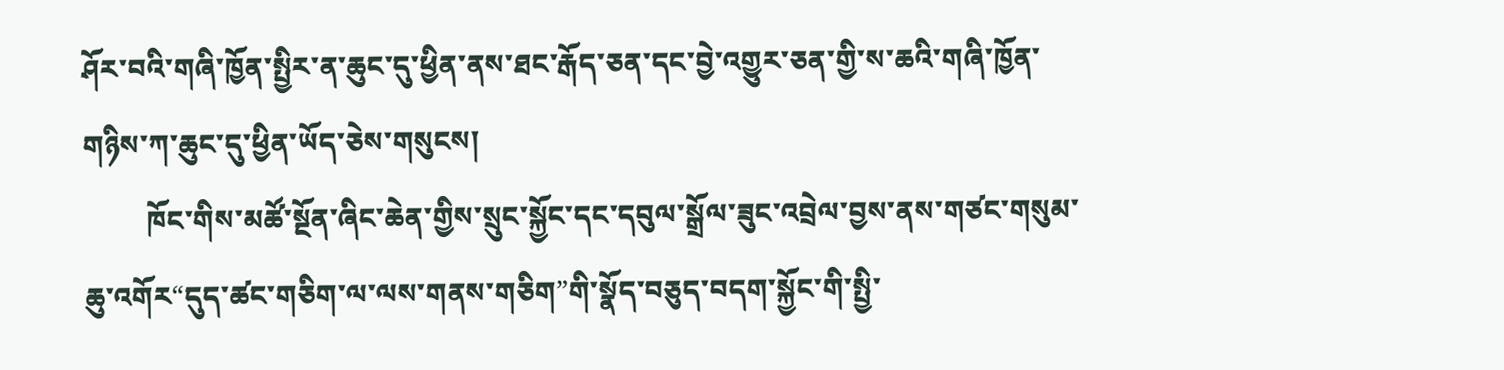ཤོར་བའི་གཞི་ཁྱོན་སྤྱིར་ན་ཆུང་དུ་ཕྱིན་ནས་ཐང་རྒོད་ཅན་དང་བྱེ་འགྱུར་ཅན་གྱི་ས་ཆའི་གཞི་ཁྱོན་གཉིས་ཀ་ཆུང་དུ་ཕྱིན་ཡོད་ཅེས་གསུངས།
         ཁོང་གིས་མཚོ་སྔོན་ཞིང་ཆེན་གྱིས་སྲུང་སྐྱོང་དང་དབུལ་སྒྲོལ་ཟུང་འབྲེལ་བྱས་ནས་གཙང་གསུམ་ཆུ་འགོར“དུད་ཚང་གཅིག་ལ་ལས་གནས་གཅིག”གི་སྣོད་བཅུད་བདག་སྐྱོང་གི་སྤྱི་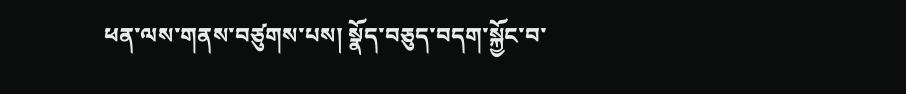ཕན་ལས་གནས་བཙུགས་པས། སྣོད་བཅུད་བདག་སྐྱོང་བ་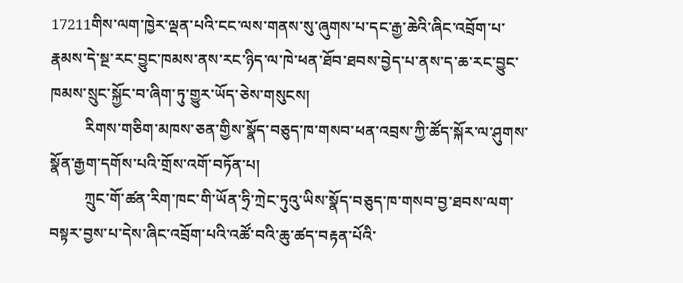17211གིས་ལག་ཁྱེར་ལྡན་པའི་ངང་ལས་གནས་སུ་ཞུགས་པ་དང་རྒྱ་ཆེའི་ཞིང་འབྲོག་པ་རྣམས་དེ་སྔ་རང་བྱུང་ཁམས་ནས་རང་ཉིད་ལ་ཁེ་ཕན་ཐོབ་ཐབས་བྱེད་པ་ནས་ད་ཆ་རང་བྱུང་ཁམས་སྲུང་སྐྱོང་བ་ཞིག་ཏུ་གྱུར་ཡོད་ཅེས་གསུངས།
         རིགས་གཅིག་མཁས་ཅན་གྱིས་སྣོད་བཅུད་ཁ་གསབ་ཕན་འབྲས་ཀྱི་ཚོད་སྐོར་ལ་ཤུགས་སྣོན་རྒྱག་དགོས་པའི་གྲོས་འགོ་བཏོན་པ།
         ཀྲུང་གོ་ཚན་རིག་ཁང་གི་ཡོན་ཧྲི་ཀྲེང་ཏུའུ་ཡིས་སྣོད་བཅུད་ཁ་གསབ་བྱ་ཐབས་ལག་བསྟར་བྱས་པ་དེས་ཞིང་འབྲོག་པའི་འཚོ་བའི་ཆུ་ཚད་བརྟན་པོའི་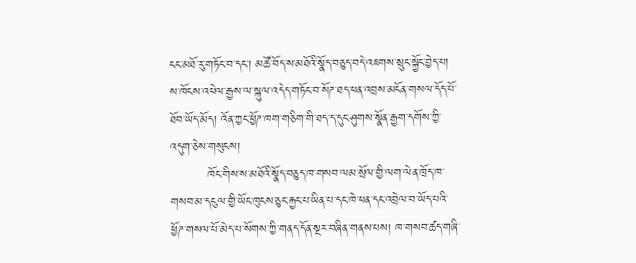ངང་མཐོ་རུ་གཏོང་བ་དང་། མཚོ་བོད་ས་མཐོའི་སྣོད་བཅུད་བདེ་འཇགས་སྲུང་སྐྱོང་བྱེད་པ། ས་ཁོངས་འཕེལ་རྒྱས་ལ་སྐུལ་འདེད་གཏོང་བ་སོཌ་ཐད་ཕན་འབྲས་མངོན་གསལ་དོད་པོ་ཐོབ་ཡོད་མོད། འོན་ཀྱང་ཕྱོཌ་ཁག་གཅིག་གི་ཐད་ད་དུང་ཤུགས་སྣོན་རྒྱག་དགོས་ཀྱི་འདུག་ཅེས་གསུངས།
         ཁོང་གིས་ས་མཐོའི་སྣོད་བཅུད་ཁ་གསབ་ལམ་སྲོལ་གྱི་ལག་ལེན་ཁྲོད་ཁ་གསབ་མ་དངུལ་གྱི་ཡོང་ཁུངས་ཅུང་རྐྱང་པ་ཡིན་པ་དང་ཁེ་ཕན་དང་འབྲེལ་བ་ཡོད་པའི་ཕྱོཌ་གསལ་པོ་མེད་པ་སོགས་ཀྱི་གནད་དོན་སྔར་བཞིན་གནས་པས། ཁ་གསབ་ཚད་གཞི་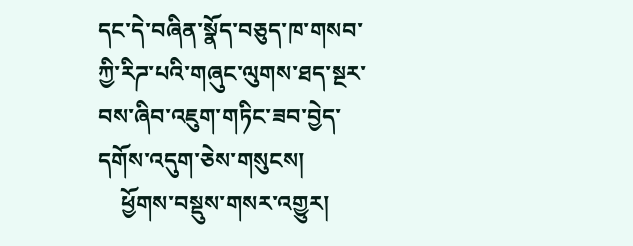དང་དེ་བཞིན་སྣོད་བཅུད་ཁ་གསབ་ཀྱི་རིཌ་པའི་གཞུང་ལུགས་ཐད་སྔར་བས་ཞིབ་འཇུག་གཏིང་ཟབ་བྱེད་དགོས་འདུག་ཅེས་གསུངས།
    ཕྱོགས་བསྡུས་གསར་འགྱུར།